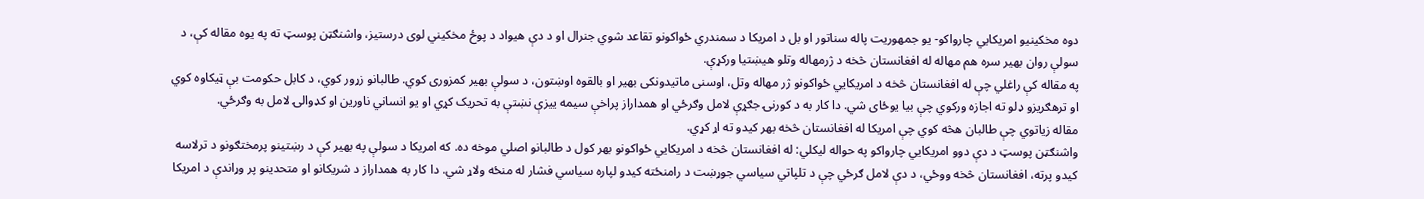دوه مخکینیو امریکايي چارواکو- یو جمهوریت پاله سناتور او بل د امریکا د سمندري ځواکونو تقاعد شوي جنرال او د دې هیواد د پوځ مخکیني لوی درستیز، واشنګټن پوسټ ته په یوه مقاله کې، د سولې روان بهیر سره هم مهاله له افغانستان څخه د ژرمهاله وتلو هیښتیا ورکړې.
په مقاله کې راغلي چې له افغانستان څخه د امریکايي ځواکونو ژر مهاله وتل، اوسنی ماتیدونکی بهیر او بالقوه اوښتون، د سولې بهیر کمزوری کوي. طالبانو زړور کوي، د کابل حکومت بې ټیکاوه کوي او ترهګریزو ډلو ته اجازه ورکوي چې بیا یوځای شي. دا کار به د کورنۍ جګړې لامل وګرځي او همداراز پراخې سیمه ییزې نښتې به تحریک کړي او یو انساني ناورین او کډوالۍ لامل به وګرځي.
مقاله زیاتوي چې طالبان هڅه کوي چې امریکا له افغانستان څخه بهر کیدو ته اړ کړي.
واشنګټن پوسټ د دې دوو امریکايي چارواکو په حواله لیکلي: له افغانستان څخه د امریکایي ځواکونو بهر کول د طالبانو اصلي موخه ده. که امریکا د سولې په بهیر کې د رښتینو پرمختګونو د ترلاسه کیدو پرته، افغانستان څخه ووځي، د دې لامل ګرځي چې د تلپاتي سیاسي جوړښت د رامنځته کیدو لپاره سیاسي فشار له منځه ولاړ شي. دا کار به همداراز د شریکانو او متحدینو پر وړاندې د امریکا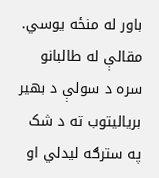باور له منځه یوسي.
مقالې له طالبانو سره د سولې د بهیر بریالیتوب ته د شک په سترګه لیدلي او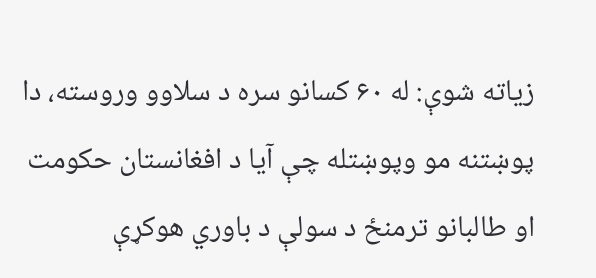زیاته شوې: له ۶۰ کسانو سره د سلاوو وروسته، دا پوښتنه مو وپوښتله چې آیا د افغانستان حکومت او طالبانو ترمنځ د سولې د باوري هوکړې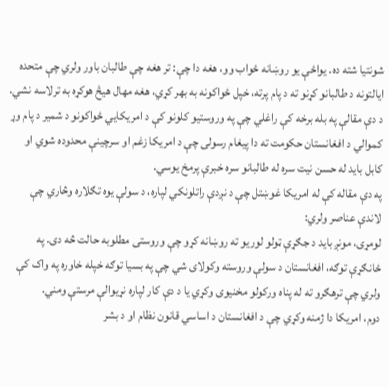شونتیا شته ده. یواځې یو روښانه ځواب وو، هغه دا چې: تر هغه چې طالبان باور ولري چې متحده ایالتونه د طالبانو کړنو ته د پام پرته، خپل ځواکونه به بهر کړي، هغه مهال هیڅ هوکړه به ترلاسه نشي.
د دې مقالې په بله برخه کې راغلي چې په وروستیو کلونو کې د امریکایي ځواکونو د شمیر د پام وړ کموالي د افغانستان حکومت ته دا پيغام رسولی چې د امریکا زغم او سرچینې محدوده شوي او کابل باید له حسن نیت سره له طالبانو سره خبرې پرمخ یوسي.
په دې مقاله کې له امریکا غوښتل چې د نږدې راتلونکي لپاره، د سولې یوه تګلاره وڅاري چې لاندې عناصر ولري:
لومړی، مونږ باید د جګړې ټولو لوریو ته روښانه کړو چې وروستی مطلوبه حالت څه دی. په ځانګړې توګه، افغانستان د سولې وروسته وکولای شي چې په بسیا توګه خپله خاوره په واک کې ولري چې ترهګرو ته له پناه ورکولو مخنیوی وکړي یا د دې کار لپاره نړیوالې مرستې ومني.
دوم، امریکا دا ژمنه وکړي چې د افغانستان د اساسي قانون نظام او د بشر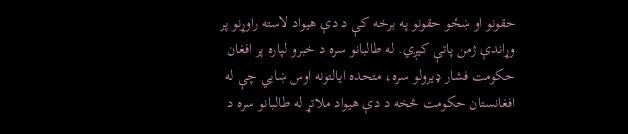حقونو او ښځو حقونو په برخه کې د دې هیواد لاسته راوړنو پر وړاندې ژمن پاتې کیږي. له طالبانو سره د خبرو لپاره پر افغان حکومت فشار ډیرولو سره، متحده ایالتونه اوس ښایي چې له افغانستان حکومت څخه د دې هیواد ملاتړ له طالبانو سره د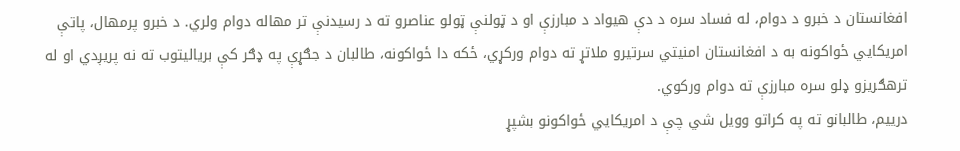افغانستان د خبرو د دوام، له فساد سره د دې هیواد د مبارزې او د ټولنې ټولو عناصرو ته د رسیدنې تر مهاله دوام ولري. د خبرو پرمهال، پاتې امریکايي ځواکونه به د افغانستان امنیتي سرتیرو ملاتړ ته دوام ورکړي، ځکه دا ځواکونه، طالبان د جګړې په ډګر کې بریالیتوب ته نه پریږدي او له ترهګریزو ډلو سره مبارزې ته دوام ورکوي.
درییم، طالبانو ته په کراتو وویل شي چې د امریکایي ځواکونو بشپړ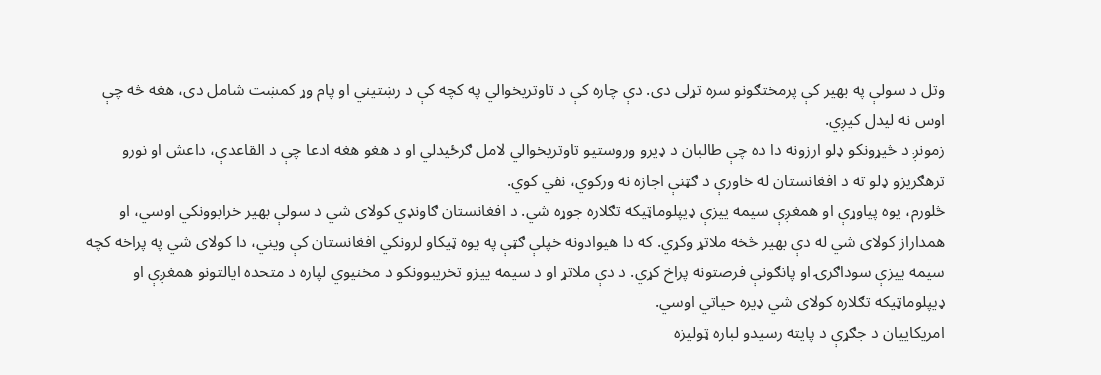وتل د سولې په بهیر کې پرمختګونو سره تړلی دی. دې چاره کې د تاوتریخوالي په کچه کې د رښتیني او پام وړ کمښت شامل دی، هغه څه چې اوس نه لیدل کیږي.
زمونږ د څیړونکو ډلو ارزونه دا ده چې طالبان د ډیرو وروستیو تاوتریخوالي لامل ګرځیدلي او د هغو هغه ادعا چې د القاعدې، داعش او نورو ترهګریزو ډلو ته د افغانستان له خاورې د ګټنې اجازه نه ورکوي، نفي کوي.
څلورم، یوه پیاوړې او همغږې سیمه ییزې ډیپلوماټیکه تګلاره جوړه شي. د افغانستان ګاونډي کولای شي د سولې بهیر خرابوونکي اوسي، او همداراز کولای شي له دې بهیر څخه ملاتړ وکړي. که دا هیوادونه خپلې ګټې په یوه ټیکاو لرونکي افغانستان کې ویني، دا کولای شي په پراخه کچه سیمه ییزې سوداګرۍ او پانګونې فرصتونه پراخ کړي. د دې ملاتړ او د سیمه ییزو تخریبوونکو د مخنیوي لپاره د متحده ایالتونو همغږې او ډیپلوماټیکه تګلاره کولای شي ډیره حیاتي اوسي.
امریکاییان د جګړې د پایته رسیدو لباره ټولیزه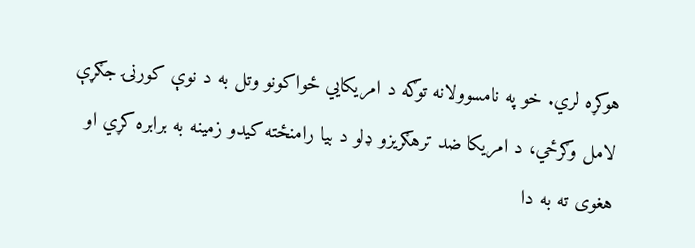هوکړه لري. خو په نامسوولانه توګه د امریکايي ځواکونو وتل به د نوې کورنۍ جګړې لامل وګرځي، د امریکا ضد ترهګریزو ډلو د بیا رامنځته کیدو زمینه به برابره کړي او هغوی ته به دا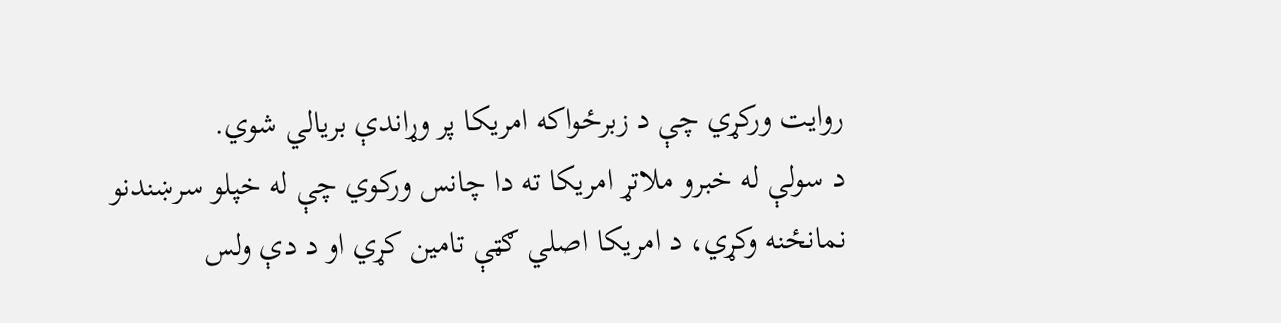روایت ورکړي چې د زبرځواکه امریکا پر وړاندې بریالي شوي.
د سولې له خبرو ملاتړ امریکا ته دا چانس ورکوي چې له خپلو سرښندنو نمانځنه وکړي، د امریکا اصلي ګټې تامین کړي او د دې ولس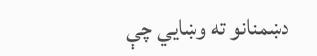دښمنانو ته وښایي چې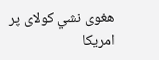هغوی نشي کولای پر امریکا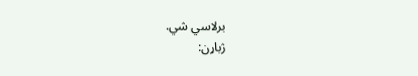برلاسي شي.
ژباړن: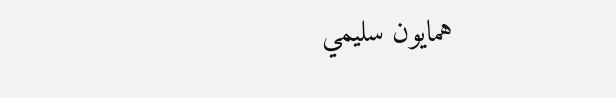همایون سلیمي